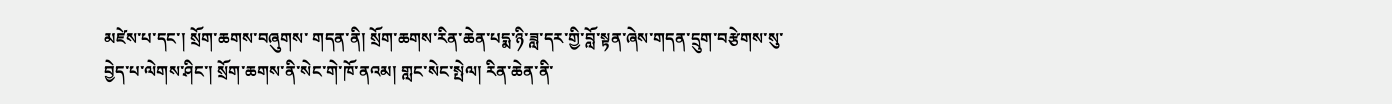མཛེས་པ་དང་། སྲོག་ཆགས་བཞུགས་ གདན་ནི། སྲོག་ཆགས་རིན་ཆེན་པདྨ་ཉི་ཟླ་དར་གྱི་བློ་སྟན་ཞེས་གདན་དྲུག་བརྩེགས་སུ་ བྱེད་པ་ལེགས་ཤིང་། སྲོག་ཆགས་ནི་སེང་གེ་ཁོ་ནའམ། གླང་སེང་སྤེལ། རིན་ཆེན་ནི་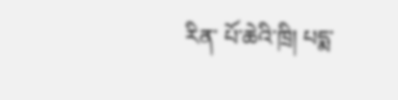རིན་ པོ་ཆེའི་ཁྲི། པདྨ་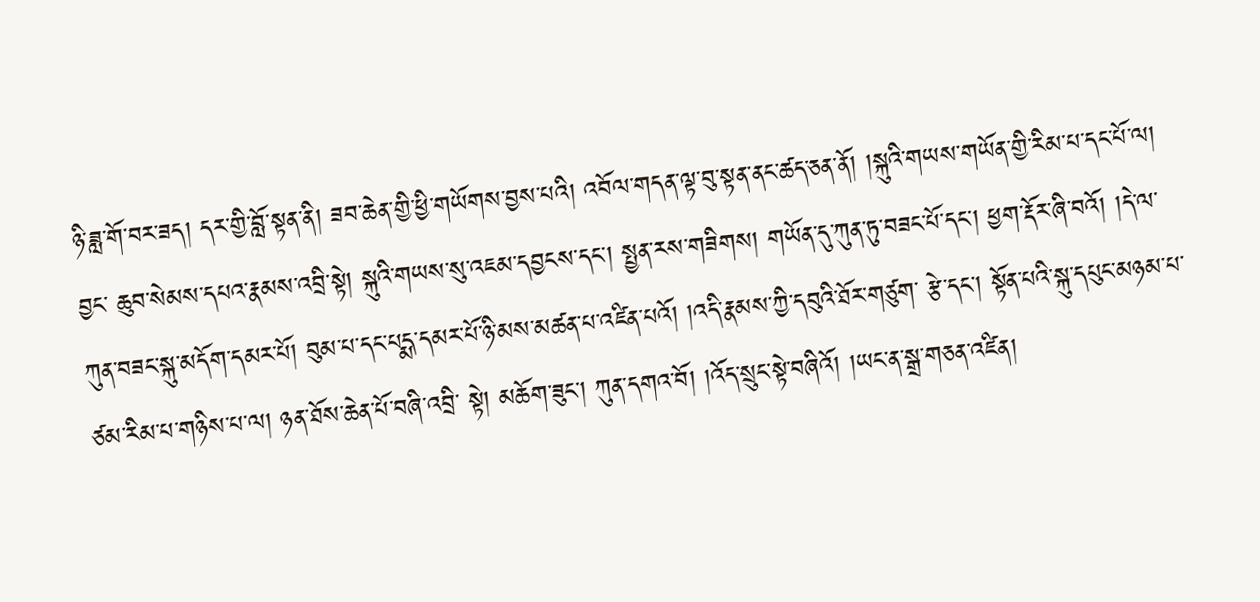ཉི་ཟླ་གོ་བར་ཟད། དར་གྱི་བློ་སྟན་ནི། ཟབ་ཆེན་གྱི་ཕྱི་གཡོགས་བྱས་པའི། འབོལ་གདན་ལྟ་བུ་སྟན་ནང་ཚད་ཅན་ནོ། །སྐུའི་གཡས་གཡོན་གྱི་རིམ་པ་དང་པོ་ལ། བྱང་ ཆུབ་སེམས་དཔའ་རྣམས་འབྲི་སྟེ། སྐུའི་གཡས་སུ་འཇམ་དབྱངས་དང་། སྤྱན་རས་གཟིགས། གཡོན་དུ་ཀུན་ཏུ་བཟང་པོ་དང་། ཕྱག་རྡོར་ཞི་བའོ། །དེ་ལ་ཀུན་བཟང་སྐུ་མདོག་དམར་པོ། བུམ་པ་དང་པདྨ་དམར་པོ་ཉི་མས་མཚན་པ་འཛིན་པའོ། །འདི་རྣམས་ཀྱི་དབུའི་ཐོར་གཙུག་ རྩེ་དང་། སྟོན་པའི་སྐུ་དཔུང་མཉམ་པ་ཙམ་རིམ་པ་གཉིས་པ་ལ། ཉན་ཐོས་ཆེན་པོ་བཞི་འབྲི་ སྟེ། མཆོག་ཟུང་། ཀུན་དགའ་བོ། །འོད་སྲུང་སྟེ་བཞིའོ། །ཡང་ན་སྒྲ་གཅན་འཛིན།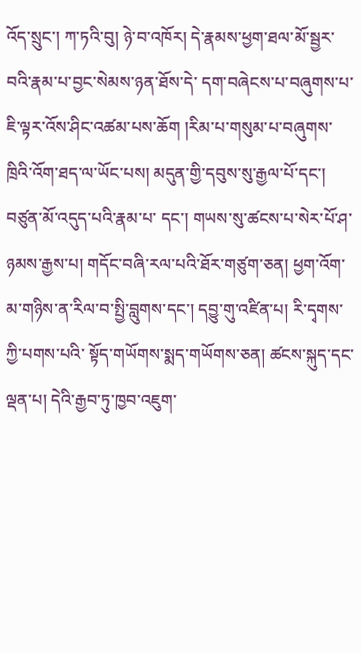འོད་སྲུང་། ཀ་ཏའི་བུ། ཉེ་བ་འཁོར། དེ་རྣམས་ཕྱག་ཐལ་མོ་སྦྱར་བའི་རྣམ་པ་བྱང་སེམས་ཉན་ཐོས་དེ་ དག་བཞེངས་པ་བཞུགས་པ་ཇི་ལྟར་འོས་ཤིང་འཚམ་པས་ཆོག །རིམ་པ་གསུམ་པ་བཞུགས་ ཁྲིའི་འོག་ཐད་ལ་ཡོང་པས། མདུན་གྱི་དབུས་སུ་རྒྱལ་པོ་དང་། བཙུན་མོ་འདུད་པའི་རྣམ་པ་ དང་། གཡས་སུ་ཚངས་པ་སེར་པོ་ཤ་ཉམས་རྒྱས་པ། གདོང་བཞི་རལ་པའི་ཐོར་གཙུག་ཅན། ཕྱག་འོག་མ་གཉིས་ན་རིལ་བ་སྤྱི་བླུགས་དང་། དབྱུ་གུ་འཛིན་པ། རི་དྭགས་ཀྱི་པགས་པའི་ སྟོད་གཡོགས་སྨད་གཡོགས་ཅན། ཚངས་སྐུད་དང་ལྡན་པ། དེའི་རྒྱབ་ཏུ་ཁྱབ་འཇུག་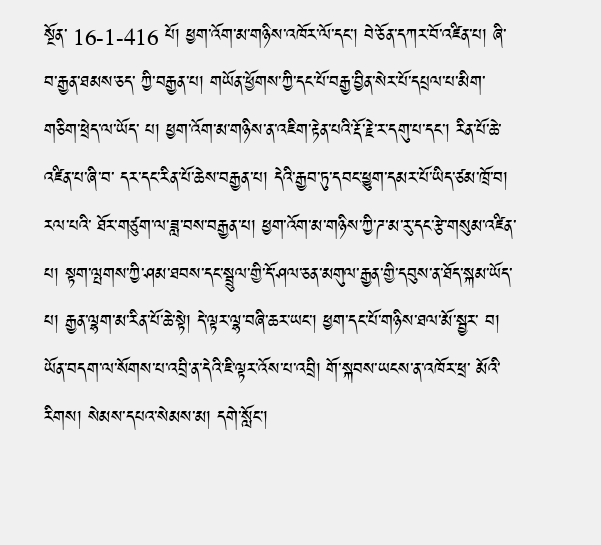སྔོན་ 16-1-416 པོ། ཕྱག་འོག་མ་གཉིས་འཁོར་ལོ་དང་། བེ་ཅོན་དཀར་བོ་འཛིན་པ། ཞི་བ་རྒྱན་ཐམས་ཅད་ ཀྱི་བརྒྱན་པ། གཡོན་ཕྱོགས་ཀྱི་དང་པོ་བརྒྱ་བྱིན་སེར་པོ་དཔྲལ་པ་མིག་གཅིག་ཕྲེད་ལ་ཡོད་ པ། ཕྱག་འོག་མ་གཉིས་ན་འཇིག་རྟེན་པའི་རྡོ་རྗེ་ར་དགུ་པ་དང་། རིན་པོ་ཆེ་འཛིན་པ་ཞི་བ་ དར་དང་རིན་པོ་ཆེས་བརྒྱན་པ། དེའི་རྒྱབ་ཏུ་དབང་ཕྱུག་དམར་པོ་ཡིད་ཙམ་ཁྲོ་བ། རལ་པའི་ ཐོར་གཙུག་ལ་ཟླ་བས་བརྒྱན་པ། ཕྱག་འོག་མ་གཉིས་ཀྱི་ཌ་མ་རུ་དང་རྩེ་གསུམ་འཛིན་པ། སྟག་ལྤགས་ཀྱི་ཤམ་ཐབས་དང་སྦྲུལ་གྱི་དོ་ཤལ་ཅན་མགུལ་རྒྱན་གྱི་དབུས་ན་ཐོད་སྐམ་ཡོད་ པ། རྒྱན་ལྷག་མ་རིན་པོ་ཆེ་སྟེ། དེ་ལྟར་ལྷ་བཞི་ཆར་ཡང་། ཕྱག་དང་པོ་གཉིས་ཐལ་མོ་སྦྱར་ བ། ཡོན་བདག་ལ་སོགས་པ་འབྲི་ན་དེའི་ཇི་ལྟར་འོས་པ་འབྲི། གོ་སྐབས་ཡངས་ན་འཁོར་ཕྲ་ མོའི་རིགས། སེམས་དཔའ་སེམས་མ། དགེ་སློང་།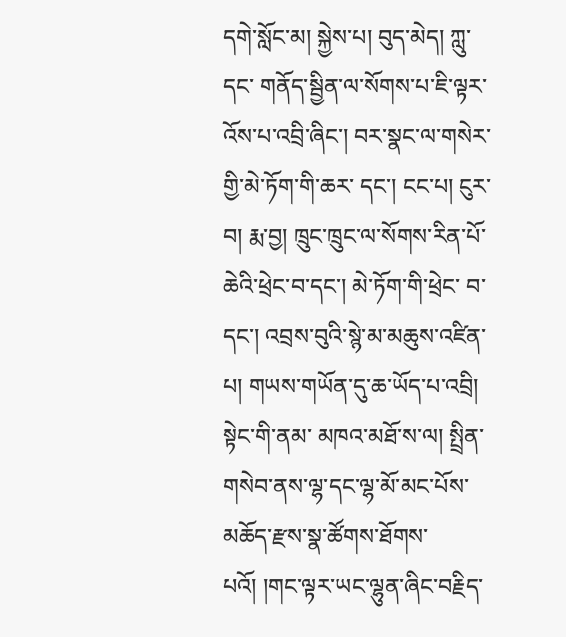དགེ་སློང་མ། སྐྱེས་པ། བུད་མེད། ཀླུ་དང་ གནོད་སྦྱིན་ལ་སོགས་པ་ཇི་ལྟར་འོས་པ་འབྲི་ཞིང་། བར་སྣང་ལ་གསེར་གྱི་མེ་ཏོག་གི་ཆར་ དང་། ངང་པ། ངུར་བ། རྨ་བྱ། ཁྲུང་ཁྲུང་ལ་སོགས་རིན་པོ་ཆེའི་ཕྲེང་བ་དང་། མེ་ཏོག་གི་ཕྲེང་ བ་དང་། འབྲས་བུའི་སྙེ་མ་མཆུས་འཛིན་པ། གཡས་གཡོན་དུ་ཆ་ཡོད་པ་འབྲི། སྟེང་གི་ནམ་ མཁའ་མཐོ་ས་ལ། སྤྲིན་གསེབ་ནས་ལྷ་དང་ལྷ་མོ་མང་པོས་མཆོད་རྫས་སྣ་ཚོགས་ཐོགས་ པའོ། །གང་ལྟར་ཡང་ལྷུན་ཞིང་བརྗིད་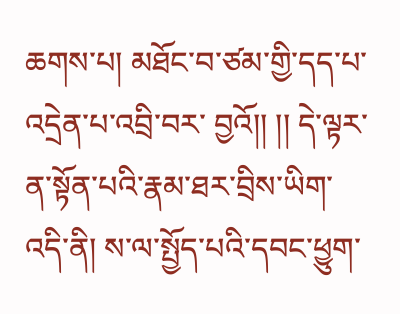ཆགས་པ། མཐོང་བ་ཙམ་གྱི་དད་པ་འདྲེན་པ་འབྲི་བར་ བྱའོ།། །། དེ་ལྟར་ན་སྟོན་པའི་རྣམ་ཐར་བྲིས་ཡིག་འདི་ནི། ས་ལ་སྤྱོད་པའི་དབང་ཕྱུག་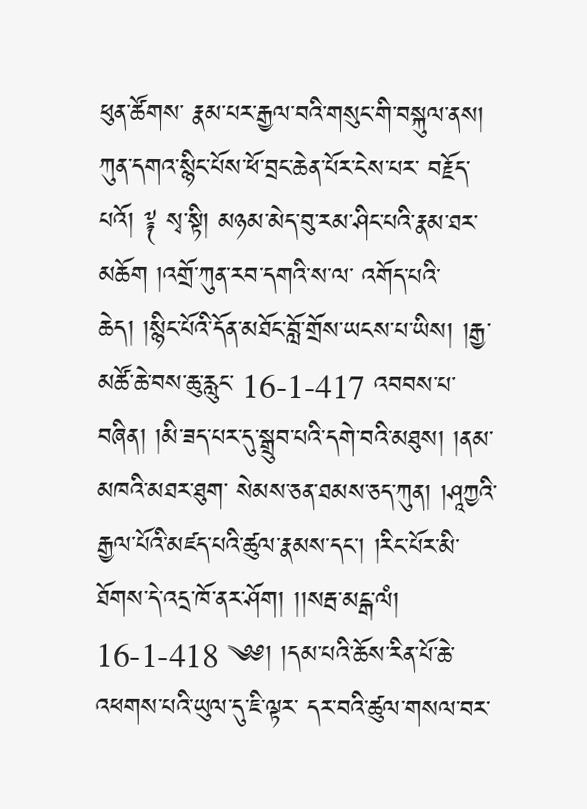ཕུན་ཚོགས་ རྣམ་པར་རྒྱལ་བའི་གསུང་གི་བསྐུལ་ནས། ཀུན་དགའ་སྙིང་པོས་ཕོ་བྲང་ཆེན་པོར་ངེས་པར་ བརྗོད་པའོ། ༈ སྭ་སྟི། མཉམ་མེད་བུ་རམ་ཤིང་པའི་རྣམ་ཐར་མཆོག །འགྲོ་ཀུན་རབ་དགའི་ས་ལ་ འགོད་པའི་ཆེད། །སྙིང་པོའི་དོན་མཐོང་བློ་གྲོས་ཡངས་པ་ཡིས། །རྒྱ་མཚོ་ཆེ་བས་ཆུ་རླུང་ 16-1-417 འབབས་པ་བཞིན། །མི་ཟད་པར་དུ་སྒྲུབ་པའི་དགེ་བའི་མཐུས། །ནམ་མཁའི་མཐར་ཐུག་ སེམས་ཅན་ཐམས་ཅད་ཀུན། །ཤཱཀྱའི་རྒྱལ་པོའི་མཛད་པའི་ཚུལ་རྣམས་དང་། །རིང་པོར་མི་ ཐོགས་དེ་འདྲ་ཁོ་ནར་ཤོག། །།སརྦ་མངྒ་ལཾ། 16-1-418 ༄༅། །དམ་པའི་ཆོས་རིན་པོ་ཆེ་འཕགས་པའི་ཡུལ་དུ་ཇི་ལྟར་ དར་བའི་ཚུལ་གསལ་བར་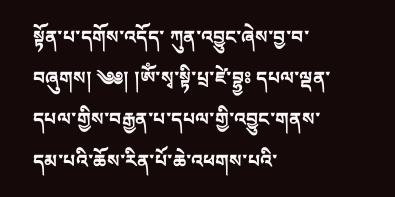སྟོན་པ་དགོས་འདོད་ ཀུན་འབྱུང་ཞེས་བྱ་བ་བཞུགས། ༄༅། །ༀ་སྭ་སྟི་པྲ་ཛེ་བྷྱཿ དཔལ་ལྡན་དཔལ་གྱིས་བརྒྱན་པ་དཔལ་གྱི་འབྱུང་གནས་ དམ་པའི་ཆོས་རིན་པོ་ཆེ་འཕགས་པའི་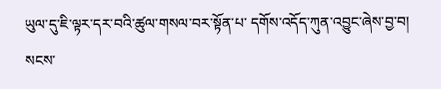ཡུལ་དུ་ཇི་ལྟར་དར་བའི་ཚུལ་གསལ་བར་སྟོན་པ་ དགོས་འདོད་ཀུན་འབྱུང་ཞེས་བྱ་བ། སངས་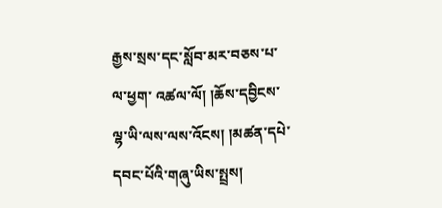རྒྱས་སྲས་དང་སློབ་མར་བཅས་པ་ལ་ཕྱག་ འཚལ་ལོ། །ཆོས་དབྱིངས་ལྷ་ཡི་ལས་ལས་འོངས། །མཚན་དཔེ་དབང་པོའི་གཞུ་ཡིས་སྤྲས།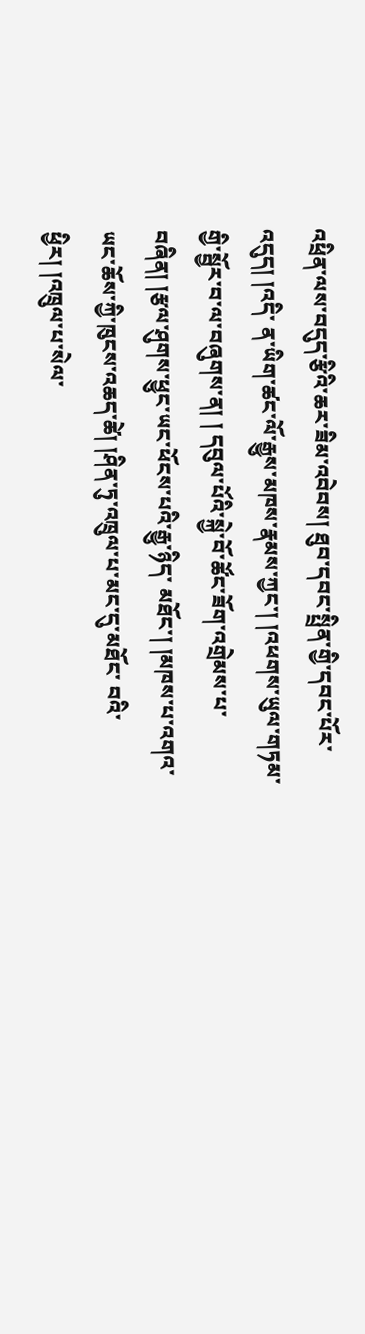འཕྲིན་ལས་བདུད་རྩིའི་ཆར་ཟིམ་འབེབས། ཐུབ་དབང་སྤྲིན་གྱི་དབང་པོར་འདུད། །འདི་ ན་ཡིག་ཚང་ལོ་རྒྱུས་མཁས་རྣམས་ཀྱང་། །འཕགས་ཡུལ་གཏམ་གྱི་སྦྱོར་བ་ལ་བཞུགས་ན། ། དབུལ་པོའི་སྐྱེ་བོ་ཚོང་ཟོག་འགྲེམས་པ་བཞིན། །རྩལ་ཤུགས་ཕྱུང་ཡང་ཕོངས་པའི་རྒྱུ་ཉིད་ མཐོང་། །མཁས་པ་འགའ་ཡང་ཆོས་ཀྱི་ཁུངས་འཆད་ཚེ། །ཤིན་ཏུ་འཁྲུལ་པ་མང་དུ་མཐོང་ བའི་ཕྱིར། །འཁྲུལ་པ་སེལ་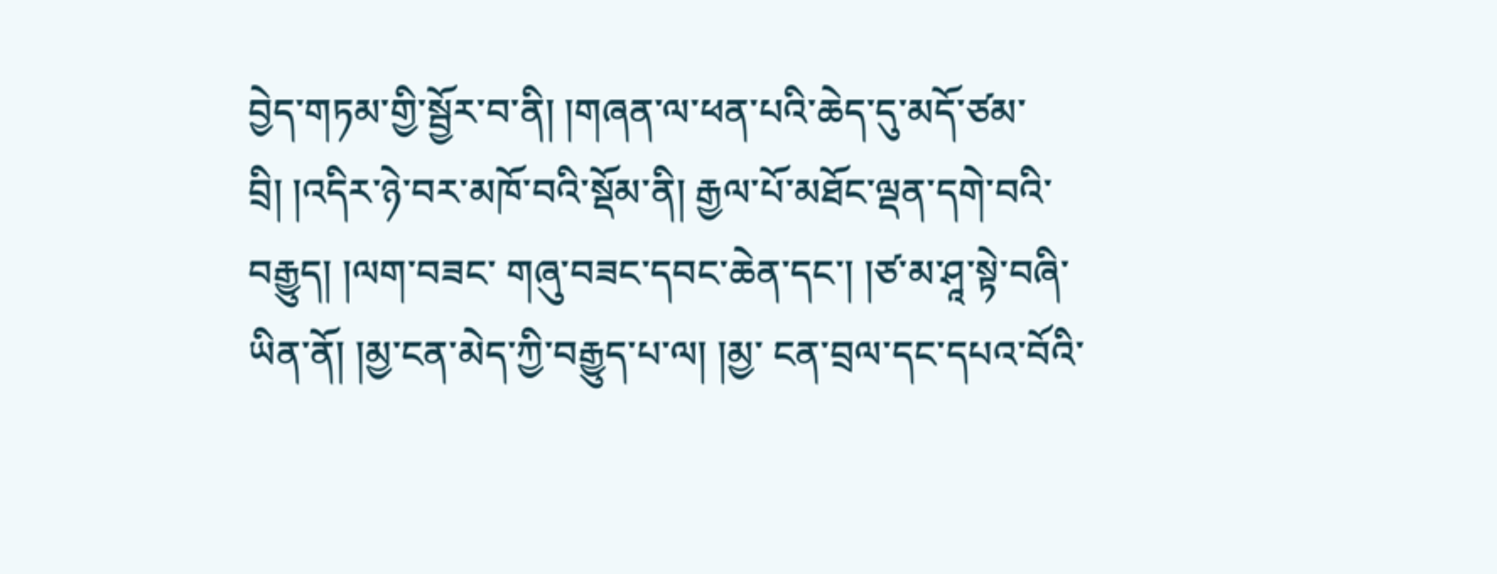བྱེད་གཏམ་གྱི་སྦྱོར་བ་ནི། །གཞན་ལ་ཕན་པའི་ཆེད་དུ་མདོ་ཙམ་ བྲི། །འདིར་ཉེ་བར་མཁོ་བའི་སྡོམ་ནི། རྒྱལ་པོ་མཐོང་ལྡན་དགེ་བའི་བརྒྱུད། །ལག་བཟང་ གཞུ་བཟང་དབང་ཆེན་དང་། །ཙ་མ་ཤཱ་སྟེ་བཞི་ཡིན་ནོ། །མྱ་ངན་མེད་ཀྱི་བརྒྱུད་པ་ལ། །མྱ་ ངན་བྲལ་དང་དཔའ་བོའི་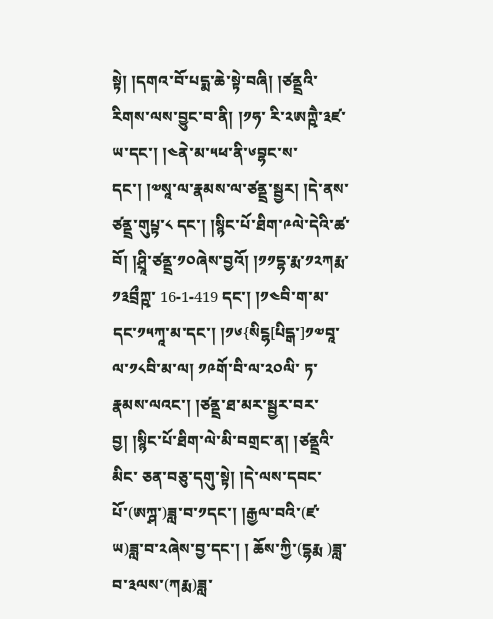སྟེ། །དགའ་བོ་པདྨ་ཆེ་སྟེ་བཞི། །ཙནྡྲའི་རིགས་ལས་བྱུང་བ་ནི། །༡ཧ་ རི་༢ཨཀྵཻ་༣ཛ་ཡ་དང་། །༤ནེ་མ་༥ཕ་ནི་༦བྷང་ས་དང་། །༧སཱ་ལ་རྣམས་ལ་ཙནྡྲ་སྦྱར། །དེ་ནས་ ཙནྡྲ་གུཔྟ་༨ དང་། །སྙིང་པོ་ཐིག་༩ལེ་དེའི་ཚ་བོ། །ཤྲཱི་ཙནྡྲ་༡༠ཞེས་བྱའོ། །༡༡དྷ་རྨ་༡༢ཀརྨ་༡༣བྲྀཀྵ་ 16-1-419 དང་། །༡༤བི་ག་མ་དང་༡༥ཀཱ་མ་དང་། །༡༦{སིངྷ[པིདྒ་]༡༧བཱ་ལ་༡༨བི་མ་ལ། ༡༩གོ་བི་ལ་༢༠ལི་ ཏ་རྣམས་ལའང་། །ཙནྡྲ་ཐ་མར་སྦྱར་བར་བྱ། །སྙིང་པོ་ཐིག་ལེ་མི་བགྲང་ན། །ཙནྡྲའི་མིང་ ཅན་བཅུ་དགུ་སྟེ། །དེ་ལས་དབང་པོ་(ཨཀྴ་)ཟླ་བ་༡དང་། །རྒྱལ་བའི་(ཛ་ཡ)ཟླ་བ་༢ཞེས་བྱ་དང་། ། ཆོས་ཀྱི་(དྷརྨ )ཟླ་བ་༣ལས་(ཀརྨ)ཟླ་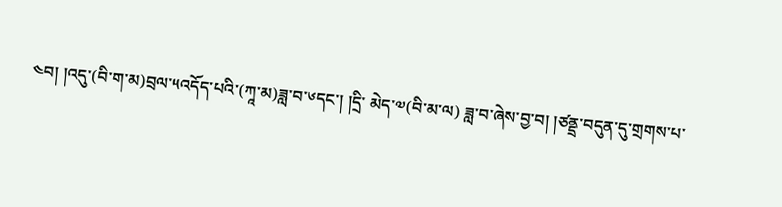༤བ། །འདུ་(བི་ག་མ)བྲལ་༥འདོད་པའི་(ཀཱ་མ)ཟླ་བ་༦དང་། །དྲི་ མེད་༧(བི་མ་ལ) ཟླ་བ་ཞེས་བྱ་བ། །ཙནྡྲ་བདུན་དུ་གྲགས་པ་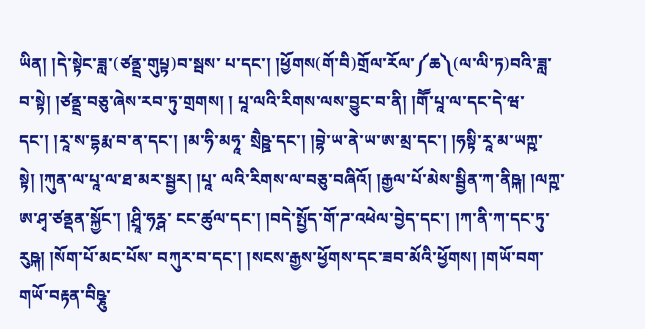ཡིན། །དེ་སྟེང་ཟླ་(ཙནྡྲ་གུཔྟ)བ་སྦས་ པ་དང་། །ཕྱོགས(གོ་བི)གྲོལ་རོལ་༼ཆ༽(ལ་ལི་ཏ)བའི་ཟླ་བ་སྟེ། །ཙནྡྲ་བཅུ་ཞེས་རབ་ཏུ་གྲགས། ། པཱ་ལའི་རིགས་ལས་བྱུང་བ་ནི། །གཽ་པཱ་ལ་དང་དེ་ཝ་དང་། །རཱ་ས་དྷརྨ་བ་ན་དང་། །མ་ཧི་མཧཱ་ སྲཻཥྛ་དང་། །བྷེ་ཡ་ནེ་ཡ་ཨ་མྲ་དང་། །ཧསྟི་རཱ་མ་ཡཀྵ་སྟེ། །ཀུན་ལ་པཱ་ལ་ཐ་མར་སྦྱར། །པཱ་ ལའི་རིགས་ལ་བཅུ་བཞིའོ། །རྒྱལ་པོ་མེས་སྦྱིན་ཀ་ནིཥྐ། །ལཀྵ་ཨ་ཤྭ་ཙནྡན་སྐྱོང་། །ཤྲཱི་ཧཪྴ་ ངང་ཚུལ་དང་། །བདེ་སྤྱོད་གོ་ཌ་འཕེལ་བྱེད་དང་། །ཀ་ནི་ཀ་དང་ཏུ་རུཥྐ། །སོག་པོ་མང་པོས་ བཀུར་བ་དང་། །སངས་རྒྱས་ཕྱོགས་དང་ཟབ་མོའི་ཕྱོགས། །གཡོ་བག་གཡོ་བརྟན་བིཥྞུ་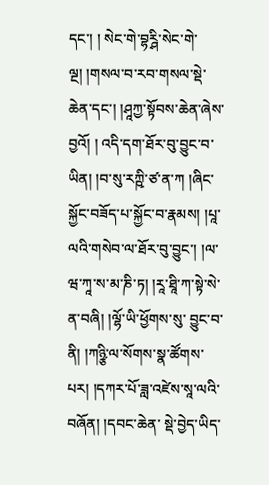དང་། ། སེང་གེ་བྷཪྴི་སེང་གེ་ལྔ། །གསལ་བ་རབ་གསལ་སྡེ་ཆེན་དང་། །ཤཱཀྱ་སྟོབས་ཆེན་ཞེས་བྱའོ། ། འདི་དག་ཐོར་བུ་བྱུང་བ་ཡིན། །བ་སུ་རཀྵི་ཙ་ན་ཀ །ཞིང་སྐྱོང་བཟོད་པ་སྐྱོང་བ་རྣམས། །པཱ་ ལའི་གསེབ་ལ་ཐོར་བུ་བྱུང་། །ལ་ཝ་ཀཱ་ས་མ་ཎི་ཏ། །རཱ་ཐཱི་ཀ་སྟེ་སེ་ན་བཞི། །ལྷོ་ཡི་ཕྱོགས་སུ་ བྱུང་བ་ནི། །ཀཉྩི་ལ་སོགས་སྣ་ཚོགས་པར། །དཀར་པོ་ཟླ་འཛེས་སཱ་ལའི་བཞོན། །དབང་ཆེན་ སྡེ་བྱེད་ཡིད་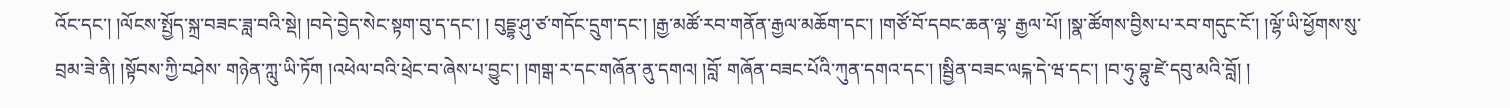འོང་དང་། །ལོངས་སྤྱོད་སྐྲ་བཟང་ཟླ་བའི་སྡེ། །བདེ་བྱེད་སེང་སྟག་བུ་ད་དང་། ། བུདྡྷ་ཤུ་ཙ་གདོང་དྲུག་དང་། །རྒྱ་མཚོ་རབ་གནོན་རྒྱལ་མཆོག་དང་། །གཙོ་བོ་དབང་ཆན་ལྷ་ རྒྱལ་པོ། །སྣ་ཚོགས་བྱིས་པ་རབ་གདུང་ངོ་། །ལྷོ་ཡི་ཕྱོགས་སུ་བྲམ་ཟེ་ནི། །སྟོབས་ཀྱི་བཤེས་ གཉེན་ཀླུ་ཡི་ཏོག །འཕེལ་བའི་ཕྲེང་བ་ཞེས་པ་བྱུང་། །གགྒ་ར་དང་གཞོན་ནུ་དགའ། །བློ་ གཞོན་བཟང་པོའི་ཀུན་དགའ་དང་། །སྦྱིན་བཟང་ལངྐ་དེ་ཝ་དང་། །བ་ཧུ་བྷུ་ཛེ་དབུ་མའི་བློ། །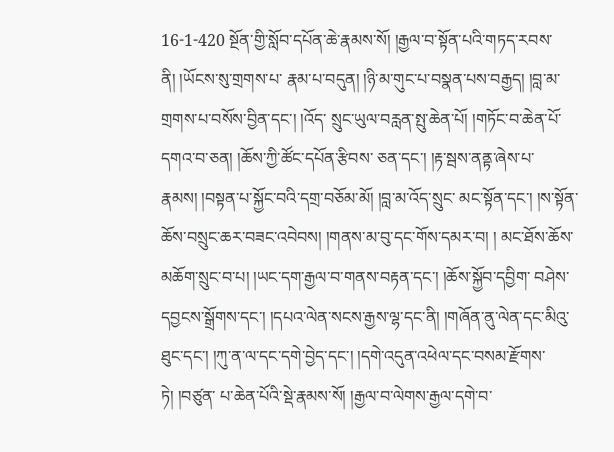16-1-420 སྔོན་གྱི་སློབ་དཔོན་ཆེ་རྣམས་སོ། །རྒྱལ་བ་སྟོན་པའི་གཏད་རབས་ནི། །ཡོངས་སུ་གྲགས་པ་ རྣམ་པ་བདུན། །ཉི་མ་གུང་པ་བསྣན་པས་བརྒྱད། །བླ་མ་གྲགས་པ་བསོས་བྱིན་དང་། །འོད་ སྲུང་ཡུལ་བརླན་སྤུ་ཆེན་པོ། །གཏོང་བ་ཆེན་པོ་དགའ་བ་ཅན། །ཆོས་ཀྱི་ཚོང་དཔོན་རྩིབས་ ཅན་དང་། །རྟ་སྦས་ནནྟ་ཞེས་པ་རྣམས། །བསྟན་པ་སྐྱོང་བའི་དགྲ་བཅོམ་མོ། །བླ་མ་འོད་སྲུང་ མང་སྟོན་དང་། །ས་སྟོན་ཆོས་བསྲུང་ཆར་བཟང་འབེབས། །གནས་མ་བུ་དང་གོས་དམར་བ། ། མང་ཐོས་ཆོས་མཆོག་སྲུང་བ་པ། །ཡང་དག་རྒྱལ་བ་གནས་བརྟན་དང་། །ཆོས་སྐྱོབ་དབྱིག་ བཤེས་དབྱངས་སྒྲོགས་དང་། །དཔའ་ལེན་སངས་རྒྱས་ལྷ་དང་ནི། །གཞོན་ནུ་ལེན་དང་མིའུ་ ཐུང་དང་། །ཀུ་ན་ལ་དང་དགེ་བྱེད་དང་། །དགེ་འདུན་འཕེལ་དང་བསམ་རྫོགས་ཏེ། །བཙུན་ པ་ཆེན་པོའི་སྡེ་རྣམས་སོ། །རྒྱལ་བ་ལེགས་རྒྱལ་དགེ་བ་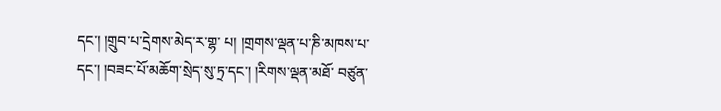དང་། །གྲུབ་པ་དྲེགས་མེད་ར་གྷ་ པ། །གྲགས་ལྡན་པ་ཎི་མཁས་པ་དང་། །བཟང་པོ་མཆོག་སྲེད་སུ་ཏྲ་དང་། །རིགས་ལྡན་མཐོ་ བཙུན་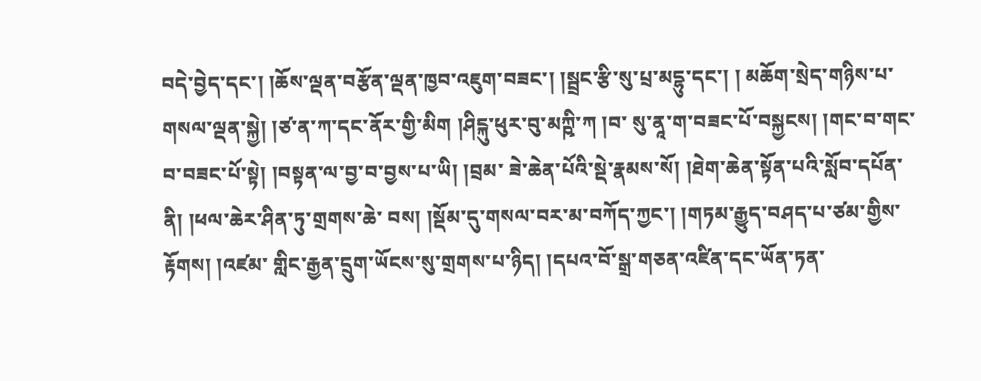བདེ་བྱེད་དང་། །ཆོས་ལྡན་བརྩོན་ལྡན་ཁྱབ་འཇུག་བཟང་། །སྦྲང་རྩི་སུ་པྲ་མདྷུ་དང་། ། མཆོག་སྲེད་གཉིས་པ་གསལ་ལྡན་སྐྱེ། །ཙ་ན་ཀ་དང་ནོར་གྱི་མིག །ཤིངྐུ་ཕུར་བུ་མཀྵི་ཀ །བ་ སུ་ནཱ་ག་བཟང་པོ་བསྐྱངས། །གང་བ་གང་བ་བཟང་པོ་སྟེ། །བསྟན་ལ་བྱ་བ་བྱས་པ་ཡི། །བྲམ་ ཟེ་ཆེན་པོའི་སྡེ་རྣམས་སོ། །ཐེག་ཆེན་སྟོན་པའི་སློབ་དཔོན་ནི། །ཕལ་ཆེར་ཤིན་ཏུ་གྲགས་ཆེ་ བས། །སྡོམ་དུ་གསལ་བར་མ་བཀོད་ཀྱང་། །གཏམ་རྒྱུད་བཤད་པ་ཙམ་གྱིས་རྟོགས། །འཛམ་ གླིང་རྒྱན་དྲུག་ཡོངས་སུ་གྲགས་པ་ཉིད། །དཔའ་བོ་སྒྲ་གཅན་འཛིན་དང་ཡོན་ཏན་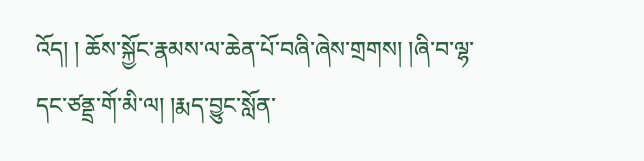འོད། ། ཆོས་སྐྱོང་རྣམས་ལ་ཆེན་པོ་བཞི་ཞེས་གྲགས། །ཞི་བ་ལྷ་དང་ཙནྡྲ་གོ་མི་ལ། །རྨད་བྱུང་སློན་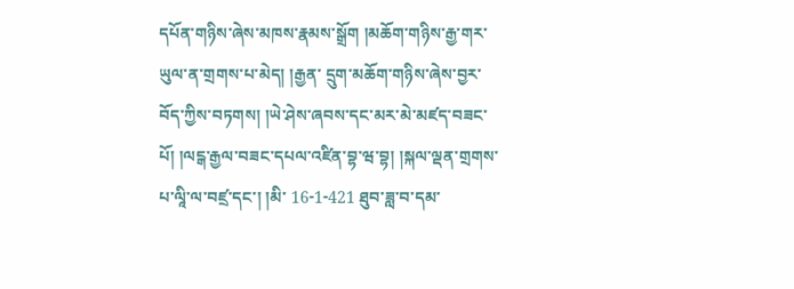དཔོན་གཉིས་ཞེས་མཁས་རྣམས་སྒྲོག །མཆོག་གཉིས་རྒྱ་གར་ཡུལ་ན་གྲགས་པ་མེད། །རྒྱན་ དྲུག་མཆོག་གཉིས་ཞེས་བྱར་བོད་ཀྱིས་བཏགས། །ཡེ་ཤེས་ཞབས་དང་མར་མེ་མཛད་བཟང་ པོ། །ལངྒ་རྒྱལ་བཟང་དཔལ་འཛིན་བྷ་ཝ་བྷ། །སྐལ་ལྡན་གྲགས་པ་ལཱི་ལ་བཛྲ་དང་། །མི་ 16-1-421 ཐུབ་ཟླ་བ་དམ་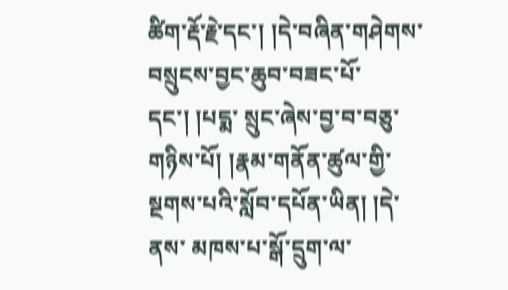ཚིག་རྡོ་རྗེ་དང་། །དེ་བཞིན་གཤེགས་བསྲུངས་བྱང་ཆུབ་བཟང་པོ་དང་། །པདྨ་ སྲུང་ཞེས་བྱ་བ་བཅུ་གཉིས་པོ། །རྣམ་གནོན་ཚུལ་གྱི་སྔགས་པའི་སློབ་དཔོན་ཡིན། །དེ་ནས་ མཁས་པ་སྒོ་དྲུག་ལ་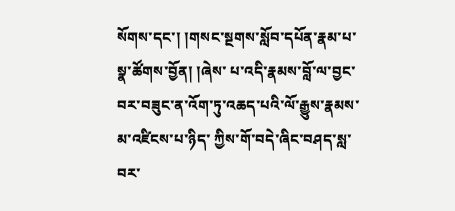སོགས་དང་། །གསང་སྔགས་སློབ་དཔོན་རྣམ་པ་སྣ་ཚོགས་བྱོན། །ཞེས་ པ་འདི་རྣམས་བློ་ལ་བྱང་བར་བཟུང་ན་འོག་ཏུ་འཆད་པའི་ལོ་རྒྱུས་རྣམས་མ་འཛིངས་པ་ཉིད་ ཀྱིས་གོ་བདེ་ཞིང་བཤད་སླ་བར་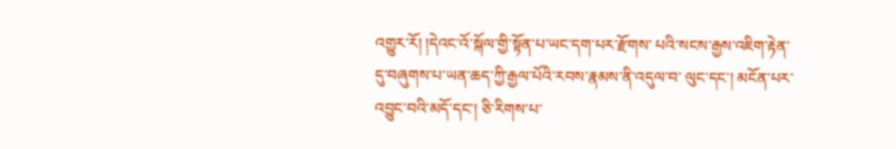འགྱུར་རོ། །དེའང་འོ་སྐོལ་གྱི་སྟོན་པ་ཡང་དག་པར་རྫོགས་ པའི་སངས་རྒྱས་འཇིག་རྟེན་དུ་བཞུགས་པ་ཡན་ཆད་ཀྱི་རྒྱལ་པོའི་རབས་རྣམས་ནི་འདུལ་བ་ ལུང་དང་། མངོན་པར་འབྱུང་བའི་མདོ་དང་། ཅི་རིགས་པ་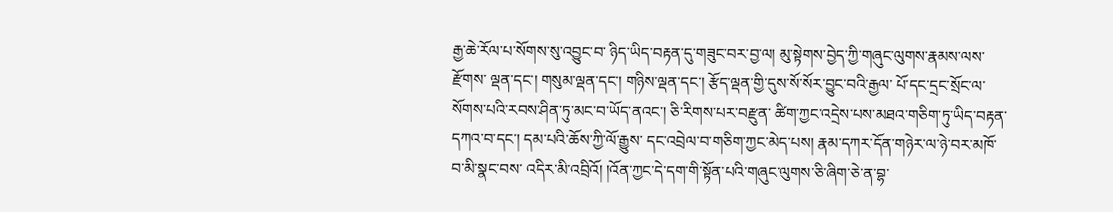རྒྱ་ཆེ་རོལ་པ་སོགས་སུ་འབྱུང་བ་ ཉིད་ཡིད་བརྟན་དུ་གཟུང་བར་བྱ་ལ། མུ་སྟེགས་བྱེད་ཀྱི་གཞུང་ལུགས་རྣམས་ལས་རྫོགས་ ལྡན་དང་། གསུམ་ལྡན་དང་། གཉིས་ལྡན་དང་། རྩོད་ལྡན་གྱི་དུས་སོ་སོར་བྱུང་བའི་རྒྱལ་ པོ་དང་དྲང་སྲོང་ལ་སོགས་པའི་རབས་ཤིན་ཏུ་མང་བ་ཡོད་ནའང་། ཅི་རིགས་པར་བརྫུན་ ཚིག་ཀྱང་འདྲེས་པས་མཐའ་གཅིག་ཏུ་ཡིད་བརྟན་དཀའ་བ་དང་། དམ་པའི་ཆོས་ཀྱི་ལོ་རྒྱུས་ དང་འབྲེལ་བ་གཅིག་ཀྱང་མེད་པས། རྣམ་དཀར་དོན་གཉེར་ལ་ཉེ་བར་མཁོ་བ་མི་སྣང་བས་ འདིར་མི་འབྲིའོ། །འོན་ཀྱང་དེ་དག་གི་སྟོན་པའི་གཞུང་ལུགས་ཅི་ཞིག་ཅེ་ན་བྷ་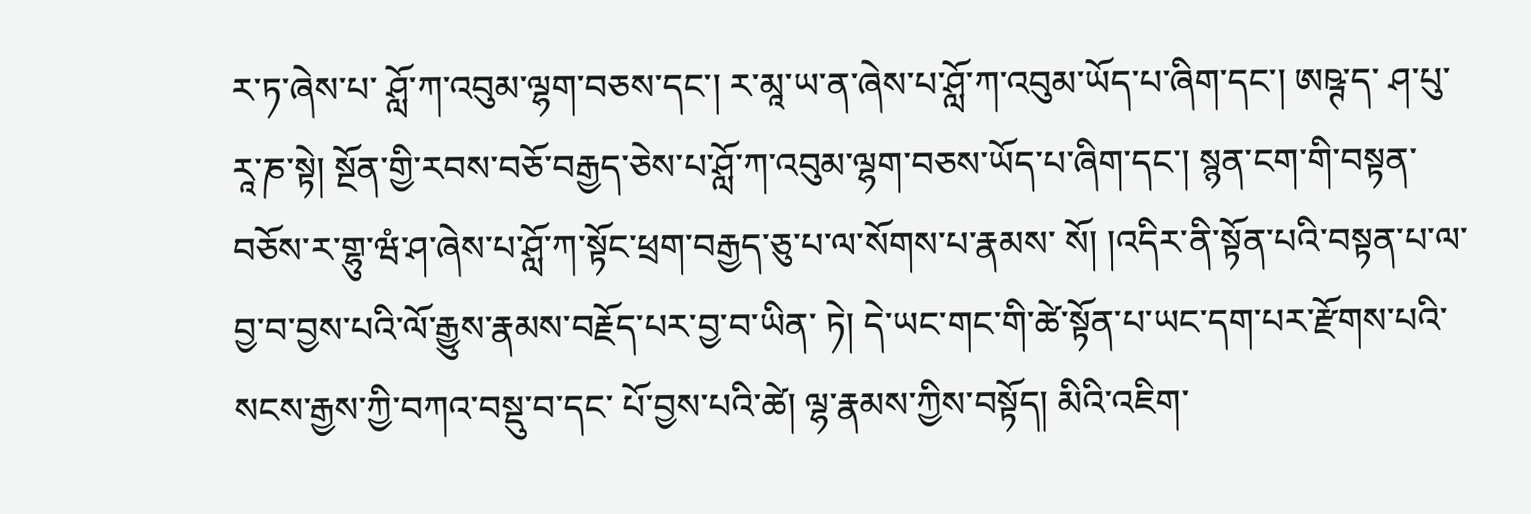ར་ཏ་ཞེས་པ་ ཤློ་ཀ་འབུམ་ལྷག་བཅས་དང་། ར་མཱ་ཡ་ན་ཞེས་པ་ཤློ་ཀ་འབུམ་ཡོད་པ་ཞིག་དང་། ཨཥྚ་ད་ ཤ་པུ་རཱ་ཎ་སྟེ། སྔོན་གྱི་རབས་བཅོ་བརྒྱད་ཅེས་པ་ཤློ་ཀ་འབུམ་ལྷག་བཅས་ཡོད་པ་ཞིག་དང་། སྙན་ངག་གི་བསྟན་བཅོས་ར་གྷུ་ཝཾ་ཤ་ཞེས་པ་ཤློ་ཀ་སྟོང་ཕྲག་བརྒྱད་ཅུ་པ་ལ་སོགས་པ་རྣམས་ སོ། །འདིར་ནི་སྟོན་པའི་བསྟན་པ་ལ་བྱ་བ་བྱས་པའི་ལོ་རྒྱུས་རྣམས་བརྗོད་པར་བྱ་བ་ཡིན་ ཏེ། དེ་ཡང་གང་གི་ཚེ་སྟོན་པ་ཡང་དག་པར་རྫོགས་པའི་སངས་རྒྱས་ཀྱི་བཀའ་བསྡུ་བ་དང་ པོ་བྱས་པའི་ཚེ། ལྷ་རྣམས་ཀྱིས་བསྟོད། མིའི་འཇིག་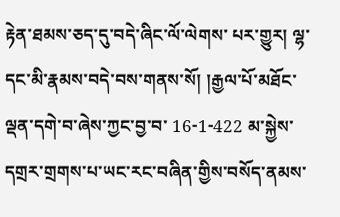རྟེན་ཐམས་ཅད་དུ་བདེ་ཞིང་ལོ་ལེགས་ པར་གྱུར། ལྷ་དང་མི་རྣམས་བདེ་བས་གནས་སོ། །རྒྱལ་པོ་མཐོང་ལྡན་དགེ་བ་ཞེས་ཀྱང་བྱ་བ་ 16-1-422 མ་སྐྱེས་དགྲར་གྲགས་པ་ཡང་རང་བཞིན་གྱིས་བསོད་ནམས་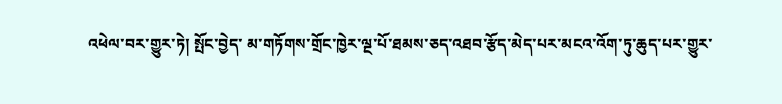འཕེལ་བར་གྱུར་ཏེ། སྤོང་བྱེད་ མ་གཏོགས་གྲོང་ཁྱེར་ལྔ་པོ་ཐམས་ཅད་འཐབ་རྩོད་མེད་པར་མངའ་འོག་ཏུ་ཆུད་པར་གྱུར་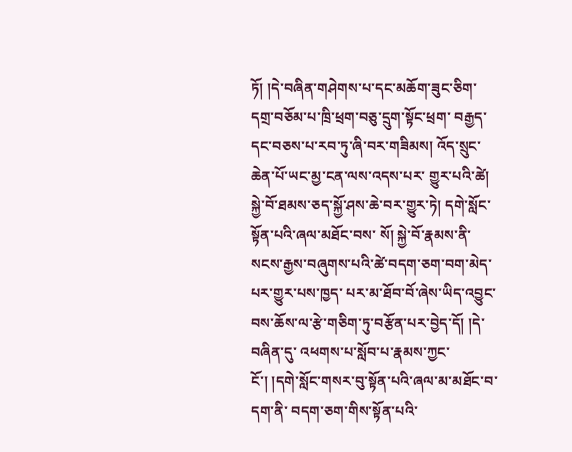ཏོ། །དེ་བཞིན་གཤེགས་པ་དང་མཆོག་ཟུང་ཅིག་དགྲ་བཅོམ་པ་ཁྲི་ཕྲག་བཅུ་དྲུག་སྟོང་ཕྲག་ བརྒྱད་དང་བཅས་པ་རབ་ཏུ་ཞི་བར་གཟིམས། འོད་སྲུང་ཆེན་པོ་ཡང་མྱ་ངན་ལས་འདས་པར་ གྱུར་པའི་ཚེ། སྐྱེ་བོ་ཐམས་ཅད་སྐྱོ་ཤས་ཆེ་བར་གྱུར་ཏེ། དགེ་སློང་སྟོན་པའི་ཞལ་མཐོང་བས་ སོ། སྐྱེ་བོ་རྣམས་ནི་སངས་རྒྱས་བཞུགས་པའི་ཚེ་བདག་ཅག་བག་མེད་པར་གྱུར་པས་ཁྱད་ པར་མ་ཐོབ་བོ་ཞེས་ཡིད་འབྱུང་བས་ཆོས་ལ་རྩེ་གཅིག་ཏུ་བརྩོན་པར་བྱེད་དོ། །དེ་བཞིན་དུ་ འཕགས་པ་སློབ་པ་རྣམས་ཀྱང་ངོ་། །དགེ་སློང་གསར་བུ་སྟོན་པའི་ཞལ་མ་མཐོང་བ་དག་ནི་ བདག་ཅག་གིས་སྟོན་པའི་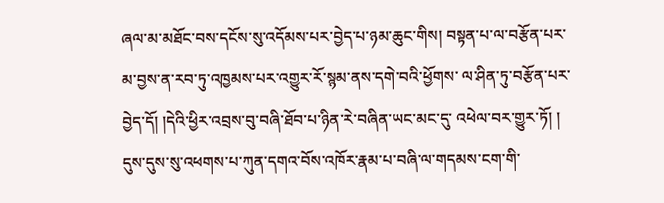ཞལ་མ་མཐོང་བས་དངོས་སུ་འདོམས་པར་བྱེད་པ་ཉམ་ཆུང་གིས། བསྟན་པ་ལ་བརྩོན་པར་མ་བྱས་ན་རབ་ཏུ་འཁྱམས་པར་འགྱུར་རོ་སྙམ་ནས་དགེ་བའི་ཕྱོགས་ ལ་ཤིན་ཏུ་བརྩོན་པར་བྱེད་དོ། །དེའི་ཕྱིར་འབྲས་བུ་བཞི་ཐོབ་པ་ཉིན་རེ་བཞིན་ཡང་མང་དུ་ འཕེལ་བར་གྱུར་ཏོ། ། དུས་དུས་སུ་འཕགས་པ་ཀུན་དགའ་བོས་འཁོར་རྣམ་པ་བཞི་ལ་གདམས་ངག་གི་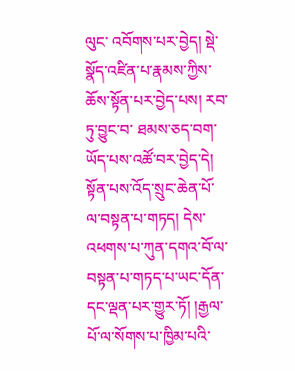ལུང་ འབོགས་པར་བྱེད། སྡེ་སྣོད་འཛིན་པ་རྣམས་ཀྱིས་ཆོས་སྟོན་པར་བྱེད་པས། རབ་ཏུ་བྱུང་བ་ ཐམས་ཅད་བག་ཡོད་པས་འཚོ་བར་བྱེད་དེ། སྟོན་པས་འོད་སྲུང་ཆེན་པོ་ལ་བསྟན་པ་གཏད། དེས་འཕགས་པ་ཀུན་དགའ་བོ་ལ་བསྟན་པ་གཏད་པ་ཡང་དོན་དང་ལྡན་པར་གྱུར་ཏོ། །རྒྱལ་ པོ་ལ་སོགས་པ་ཁྱིམ་པའི་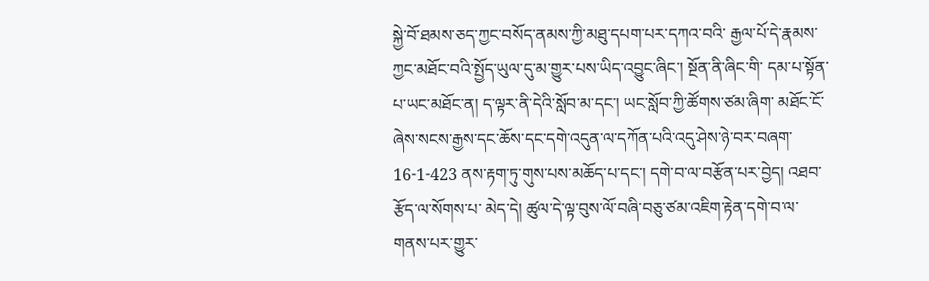སྐྱེ་བོ་ཐམས་ཅད་ཀྱང་བསོད་ནམས་ཀྱི་མཐུ་དཔག་པར་དཀའ་བའི་ རྒྱལ་པོ་དེ་རྣམས་ཀྱང་མཐོང་བའི་སྤྱོད་ཡུལ་དུ་མ་གྱུར་པས་ཡིད་འབྱུང་ཞིང་། སྔོན་ནི་ཞིང་གི་ དམ་པ་སྟོན་པ་ཡང་མཐོང་ན། ད་ལྟར་ནི་དེའི་སློབ་མ་དང་། ཡང་སློབ་ཀྱི་ཚོགས་ཙམ་ཞིག་ མཐོང་ངོ་ཞེས་སངས་རྒྱས་དང་ཆོས་དང་དགེ་འདུན་ལ་དཀོན་པའི་འདུ་ཤེས་ཉེ་བར་བཞག་ 16-1-423 ནས་རྟག་ཏུ་གུས་པས་མཆོད་པ་དང་། དགེ་བ་ལ་བརྩོན་པར་བྱེད། འཐབ་རྩོད་ལ་སོགས་པ་ མེད་དེ། ཚུལ་དེ་ལྟ་བུས་ལོ་བཞི་བཅུ་ཙམ་འཇིག་རྟེན་དགེ་བ་ལ་གནས་པར་གྱུར་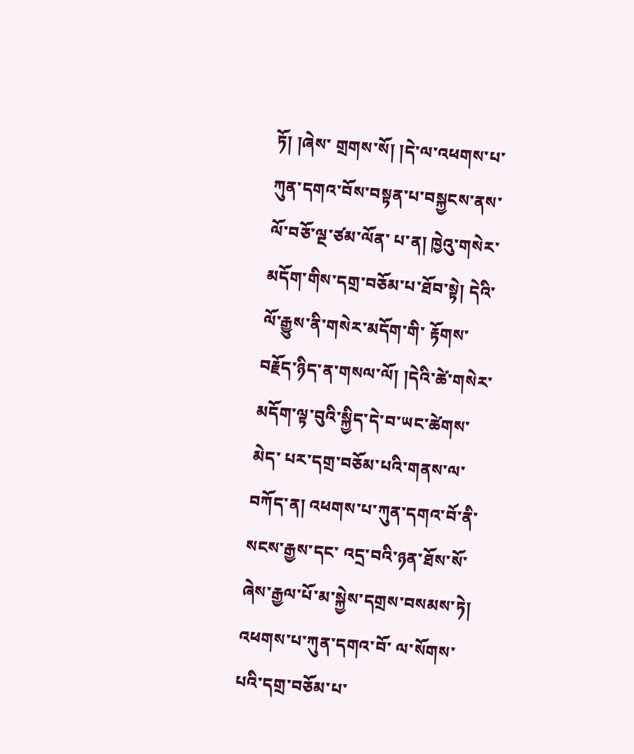ཏོ། །ཞེས་ གྲགས་སོ། །དེ་ལ་འཕགས་པ་ཀུན་དགའ་བོས་བསྟན་པ་བསྐྱངས་ནས་ལོ་བཅོ་ལྔ་ཙམ་ལོན་ པ་ན། ཁྱེའུ་གསེར་མདོག་གིས་དགྲ་བཅོམ་པ་ཐོབ་སྟེ། དེའི་ལོ་རྒྱུས་ནི་གསེར་མདོག་གི་ རྟོགས་བརྗོད་ཉིད་ན་གསལ་ལོ། །དེའི་ཚེ་གསེར་མདོག་ལྟ་བུའི་སྐྱིད་དེ་བ་ཡང་ཚེགས་མེད་ པར་དགྲ་བཅོམ་པའི་གནས་ལ་བཀོད་ན། འཕགས་པ་ཀུན་དགའ་བོ་ནི་སངས་རྒྱས་དང་ འདྲ་བའི་ཉན་ཐོས་སོ་ཞེས་རྒྱལ་པོ་མ་སྐྱེས་དགྲས་བསམས་ཏེ། འཕགས་པ་ཀུན་དགའ་བོ་ ལ་སོགས་པའི་དགྲ་བཅོམ་པ་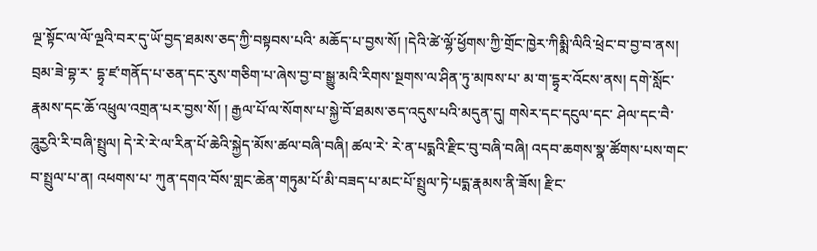ལྔ་སྟོང་ལ་ལོ་ལྔའི་བར་དུ་ཡོ་བྱད་ཐམས་ཅད་ཀྱི་བསྟབས་པའི་ མཆོད་པ་བྱས་སོ། །དེའི་ཚེ་ལྷོ་ཕྱོགས་ཀྱི་གྲོང་ཁྱེར་ཀིམྨི་ལིའི་ཕྲེང་བ་བྱ་བ་ནས། བྲམ་ཟེ་བྷ་ར་ དྷྭ་ཛ་གནོད་པ་ཅན་དང་རུས་གཅིག་པ་ཞེས་བྱ་བ་སྒྱུ་མའི་རིགས་སྔགས་ལ་ཤིན་ཏུ་མཁས་པ་ མ་ག་དྷྭར་འོངས་ནས། དགེ་སློང་རྣམས་དང་ཆོ་འཕྲུལ་འགྲན་པར་བྱས་སོ། ། རྒྱལ་པོ་ལ་སོགས་པ་སྐྱེ་བོ་ཐམས་ཅད་འདུས་པའི་མདུན་དུ། གསེར་དང་དངུལ་དང་ ཤེལ་དང་བཻ་ཌཱུརྱའི་རི་བཞི་སྤྲུལ། དེ་རེ་རེ་ལ་རིན་པོ་ཆེའི་སྐྱེད་མོས་ཚལ་བཞི་བཞི། ཚལ་རེ་ རེ་ན་པདྨའི་རྫིང་བུ་བཞི་བཞི། འདབ་ཆགས་སྣ་ཚོགས་པས་གང་བ་སྤྲུལ་པ་ན། འཕགས་པ་ ཀུན་དགའ་བོས་གླང་ཆེན་གཏུམ་པོ་མི་བཟད་པ་མང་པོ་སྤྲུལ་ཏེ་པདྨ་རྣམས་ནི་ཟོས། རྫིང་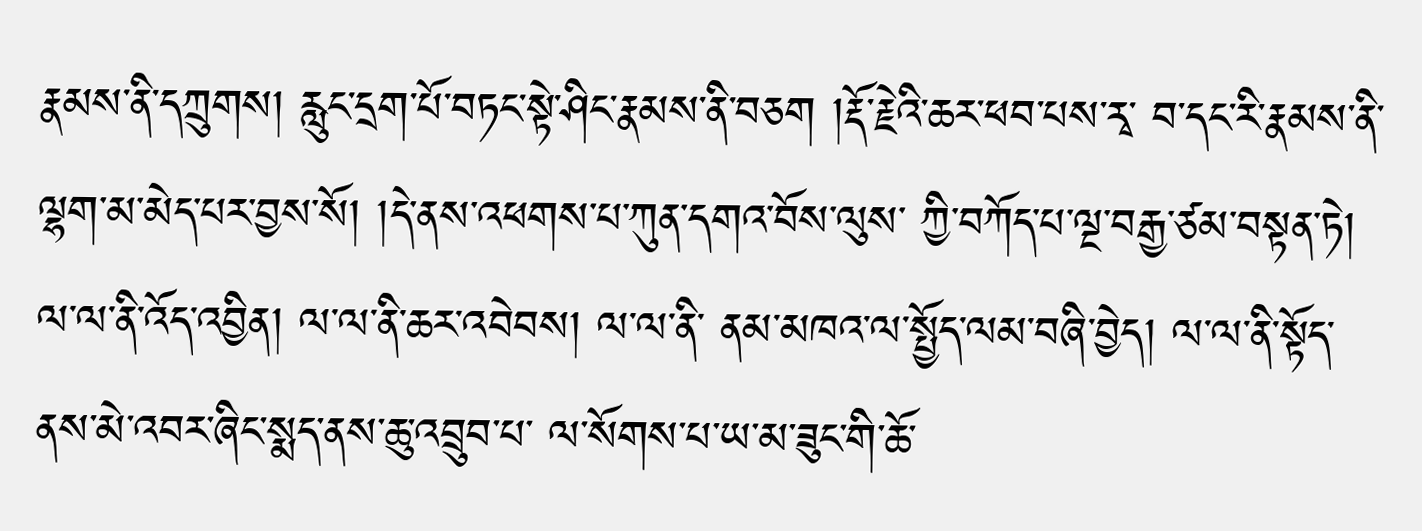རྣམས་ནི་དཀྲུགས། རླུང་དྲག་པོ་བཏང་སྟེ་ཤིང་རྣམས་ནི་བཅག །རྡོ་རྗེའི་ཆར་ཕབ་པས་རྭ་ བ་དང་རི་རྣམས་ནི་ལྷག་མ་མེད་པར་བྱས་སོ། །དེ་ནས་འཕགས་པ་ཀུན་དགའ་བོས་ལུས་ ཀྱི་བཀོད་པ་ལྔ་བརྒྱ་ཙམ་བསྟན་ཏེ། ལ་ལ་ནི་འོད་འབྱིན། ལ་ལ་ནི་ཆར་འབེབས། ལ་ལ་ནི་ ནམ་མཁའ་ལ་སྤྱོད་ལམ་བཞི་བྱེད། ལ་ལ་ནི་སྟོད་ནས་མེ་འབར་ཞིང་སྨད་ནས་ཆུ་འབྲུབ་པ་ ལ་སོགས་པ་ཡ་མ་ཟུང་གི་ཆོ་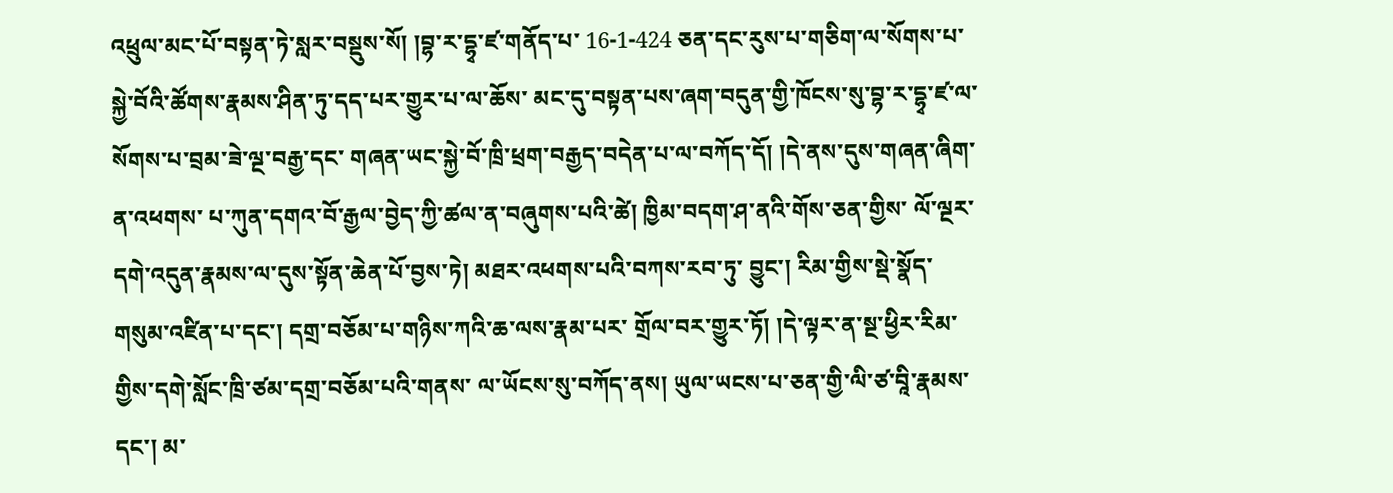འཕྲུལ་མང་པོ་བསྟན་ཏེ་སླར་བསྡུས་སོ། །བྷ་ར་དྷྭ་ཛ་གནོད་པ་ 16-1-424 ཅན་དང་རུས་པ་གཅིག་ལ་སོགས་པ་སྐྱེ་བོའི་ཚོགས་རྣམས་ཤིན་ཏུ་དད་པར་གྱུར་པ་ལ་ཆོས་ མང་དུ་བསྟན་པས་ཞག་བདུན་གྱི་ཁོངས་སུ་བྷ་ར་དྷྭ་ཛ་ལ་སོགས་པ་བྲམ་ཟེ་ལྔ་བརྒྱ་དང་ གཞན་ཡང་སྐྱེ་བོ་ཁྲི་ཕྲག་བརྒྱད་བདེན་པ་ལ་བཀོད་དོ། །དེ་ནས་དུས་གཞན་ཞིག་ན་འཕགས་ པ་ཀུན་དགའ་བོ་རྒྱལ་བྱེད་ཀྱི་ཚལ་ན་བཞུགས་པའི་ཚེ། ཁྱིམ་བདག་ཤ་ནའི་གོས་ཅན་གྱིས་ ལོ་ལྔར་དགེ་འདུན་རྣམས་ལ་དུས་སྟོན་ཆེན་པོ་བྱས་ཏེ། མཐར་འཕགས་པའི་བཀས་རབ་ཏུ་ བྱུང་། རིམ་གྱིས་སྡེ་སྣོད་གསུམ་འཛིན་པ་དང་། དགྲ་བཅོམ་པ་གཉིས་ཀའི་ཆ་ལས་རྣམ་པར་ གྲོལ་བར་གྱུར་ཏོ། །དེ་ལྟར་ན་སྔ་ཕྱིར་རིམ་གྱིས་དགེ་སློང་ཁྲི་ཙམ་དགྲ་བཅོམ་པའི་གནས་ ལ་ཡོངས་སུ་བཀོད་ནས། ཡུལ་ཡངས་པ་ཅན་གྱི་ལི་ཙ་བཱི་རྣམས་དང་། མ་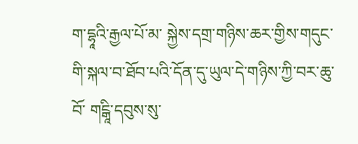ག་དྷཱའི་རྒྱལ་པོ་མ་ སྐྱེས་དགྲ་གཉིས་ཆར་གྱིས་གདུང་གི་སྐལ་བ་ཐོབ་པའི་དོན་དུ་ཡུལ་དེ་གཉིས་ཀྱི་བར་ཆུ་བོ་ གངྒཱི་དབུས་སུ་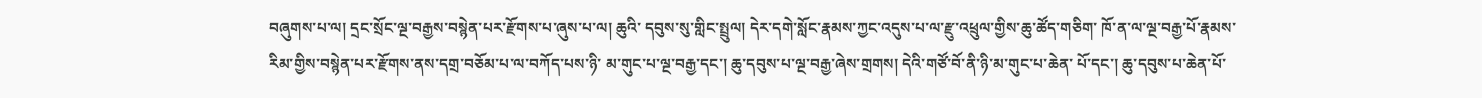བཞུགས་པ་ལ། དྲང་སྲོང་ལྔ་བརྒྱས་བསྙེན་པར་རྫོགས་པ་ཞུས་པ་ལ། ཆུའི་ དབུས་སུ་གླིང་སྤྲུལ། དེར་དགེ་སློང་རྣམས་ཀྱང་འདུས་པ་ལ་རྫུ་འཕྲུལ་གྱིས་ཆུ་ཚོད་གཅིག་ ཁོ་ན་ལ་ལྔ་བརྒྱ་པོ་རྣམས་རིམ་གྱིས་བསྙེན་པར་རྫོགས་ནས་དགྲ་བཅོམ་པ་ལ་བཀོད་པས་ཉི་ མ་གུང་པ་ལྔ་བརྒྱ་དང་། ཆུ་དབུས་པ་ལྔ་བརྒྱ་ཞེས་གྲགས། དེའི་གཙོ་བོ་ནི་ཉི་མ་གུང་པ་ཆེན་ པོ་དང་། ཆུ་དབུས་པ་ཆེན་པོ་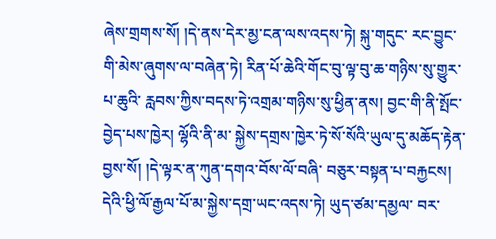ཞེས་གྲགས་སོ། །དེ་ནས་དེར་མྱ་ངན་ལས་འདས་ཏེ། སྐུ་གདུང་ རང་བྱུང་གི་མེས་ཞུགས་ལ་བཞེན་ཏེ། རིན་པོ་ཆེའི་གོང་བུ་ལྟ་བུ་ཆ་གཉིས་སུ་གྱུར་པ་ཆུའི་ རླབས་ཀྱིས་བདས་ཏེ་འགྲམ་གཉིས་སུ་ཕྱིན་ནས། བྱང་གི་ནི་སྤོང་བྱེད་པས་ཁྱེར། ལྷོའི་ནི་མ་ སྐྱེས་དགྲས་ཁྱེར་ཏེ་སོ་སོའི་ཡུལ་དུ་མཆོད་རྟེན་བྱས་སོ། །དེ་ལྟར་ན་ཀུན་དགའ་བོས་ལོ་བཞི་ བཅུར་བསྟན་པ་བརྐྱངས། དེའི་ཕྱི་ལོ་རྒྱལ་པོ་མ་སྐྱེས་དགྲ་ཡང་འདས་ཏེ། ཡུད་ཙམ་དམྱལ་ བར་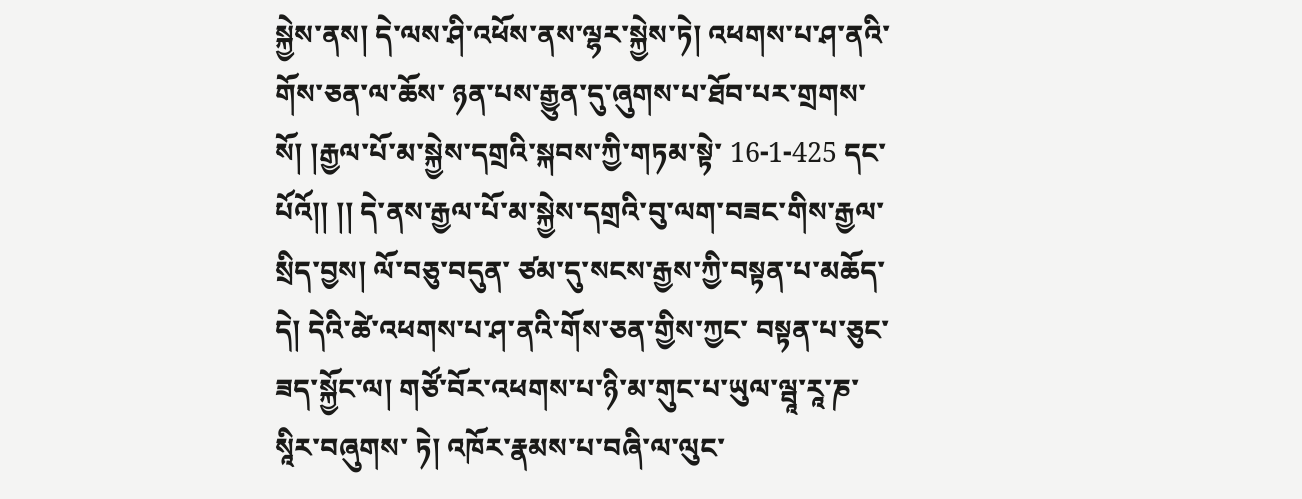སྐྱེས་ནས། དེ་ལས་ཤི་འཕོས་ནས་ལྷར་སྐྱེས་ཏེ། འཕགས་པ་ཤ་ནའི་གོས་ཅན་ལ་ཆོས་ ཉན་པས་རྒྱུན་དུ་ཞུགས་པ་ཐོབ་པར་གྲགས་སོ། །རྒྱལ་པོ་མ་སྐྱེས་དགྲའི་སྐབས་ཀྱི་གཏམ་སྟེ་ 16-1-425 དང་པོའོ།། །། དེ་ནས་རྒྱལ་པོ་མ་སྐྱེས་དགྲའི་བུ་ལག་བཟང་གིས་རྒྱལ་སྲིད་བྱས། ལོ་བཅུ་བདུན་ ཙམ་དུ་སངས་རྒྱས་ཀྱི་བསྟན་པ་མཆོད་དེ། དེའི་ཚེ་འཕགས་པ་ཤ་ནའི་གོས་ཅན་གྱིས་ཀྱང་ བསྟན་པ་ཅུང་ཟད་སྐྱོང་ལ། གཙོ་བོར་འཕགས་པ་ཉི་མ་གུང་པ་ཡུལ་ལྦཱ་རཱ་ཎ་སཱིར་བཞུགས་ ཏེ། འཁོར་རྣམས་པ་བཞི་ལ་ལུང་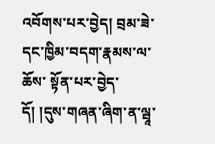འབོགས་པར་བྱེད། བྲམ་ཟེ་དང་ཁྱིམ་བདག་རྣམས་ལ་ཆོས་ སྟོན་པར་བྱེད་དོ། །དུས་གཞན་ཞིག་ན་ལྦཱ་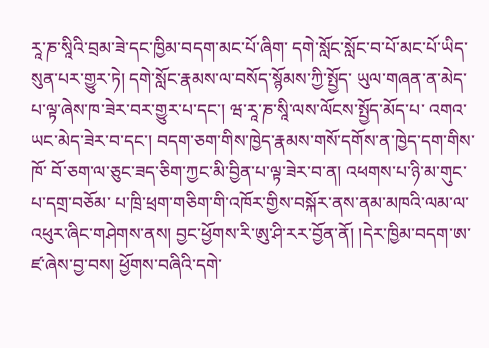རཱ་ཎ་སཱིའི་བྲམ་ཟེ་དང་ཁྱིམ་བདག་མང་པོ་ཞིག་ དགེ་སློང་སློང་བ་པོ་མང་པོ་ཡིད་སུན་པར་གྱུར་ཏེ། དགེ་སློང་རྣམས་ལ་བསོད་སྙོམས་ཀྱི་སྤྱོད་ ཡུལ་གཞན་ན་མེད་པ་ལྟ་ཞེས་ཁ་ཟེར་བར་གྱུར་པ་དང་། ཝ་རཱ་ཎ་སཱི་ལས་ལོངས་སྤྱོད་མོད་པ་ འགའ་ཡང་མེད་ཟེར་བ་དང་། བདག་ཅག་གིས་ཁྱེད་རྣམས་གསོ་དགོས་ན་ཁྱེད་དག་གིས་ཁོ་ བོ་ཅག་ལ་ཅུང་ཟད་ཅིག་ཀྱང་མི་བྱིན་པ་ལྟ་ཟེར་བ་ན། འཕགས་པ་ཉི་མ་གུང་པ་དགྲ་བཅོམ་ པ་ཁྲི་ཕྲག་གཅིག་གི་འཁོར་གྱིས་བསྐོར་ནས་ནམ་མཁའི་ལམ་ལ་འཕུར་ཞིང་གཤེགས་ནས། བྱང་ཕྱོགས་རི་ཨུ་ཤི་རར་བྱོན་ནོ། །དེར་ཁྱིམ་བདག་ཨ་ཛ་ཞེས་བྱ་བས། ཕྱོགས་བཞིའི་དགེ་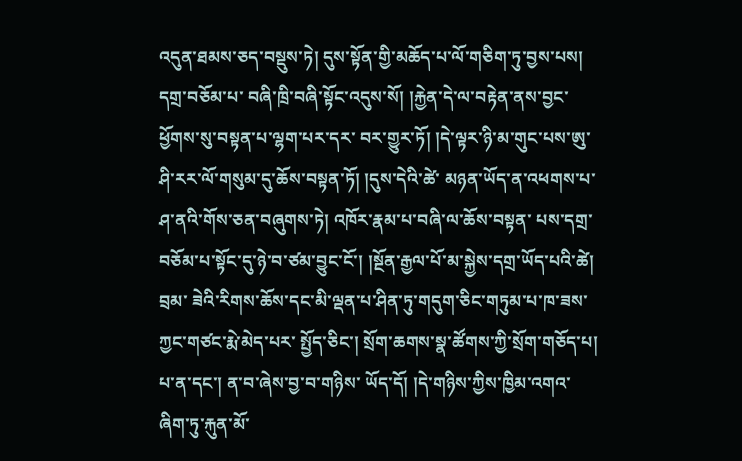འདུན་ཐམས་ཅད་བསྡུས་ཏེ། དུས་སྟོན་གྱི་མཆོད་པ་ལོ་གཅིག་ཏུ་བྱས་པས། དགྲ་བཅོམ་པ་ བཞི་ཁྲི་བཞི་སྟོང་འདུས་སོ། །རྐྱེན་དེ་ལ་བརྟེན་ནས་བྱང་ཕྱོགས་སུ་བསྟན་པ་ལྷག་པར་དར་ བར་གྱུར་ཏོ། །དེ་ལྟར་ཉི་མ་གུང་པས་ཨུ་ཤི་རར་ལོ་གསུམ་དུ་ཆོས་བསྟན་ཏོ། །དུས་དེའི་ཚེ་ མཉན་ཡོད་ན་འཕགས་པ་ཤ་ནའི་གོས་ཅན་བཞུགས་ཏེ། འཁོར་རྣམ་པ་བཞི་ལ་ཆོས་བསྟན་ པས་དགྲ་བཅོམ་པ་སྟོང་དུ་ཉེ་བ་ཙམ་བྱུང་ངོ་། །སྔོན་རྒྱལ་པོ་མ་སྐྱེས་དགྲ་ཡོད་པའི་ཚེ། བྲམ་ ཟེའི་རིགས་ཆོས་དང་མི་ལྡན་པ་ཤིན་ཏུ་གདུག་ཅིང་གཏུམ་པ་ཁ་ཟས་ཀྱང་གཙང་རྨེ་མེད་པར་ སྤྱོད་ཅིང་། སྲོག་ཆགས་སྣ་ཚོགས་ཀྱི་སྲོག་གཅོད་པ། པ་ན་དང་། ན་བ་ཞེས་བྱ་བ་གཉིས་ ཡོད་དོ། །དེ་གཉིས་ཀྱིས་ཁྱིམ་འགའ་ཞིག་ཏུ་རྐུན་མོ་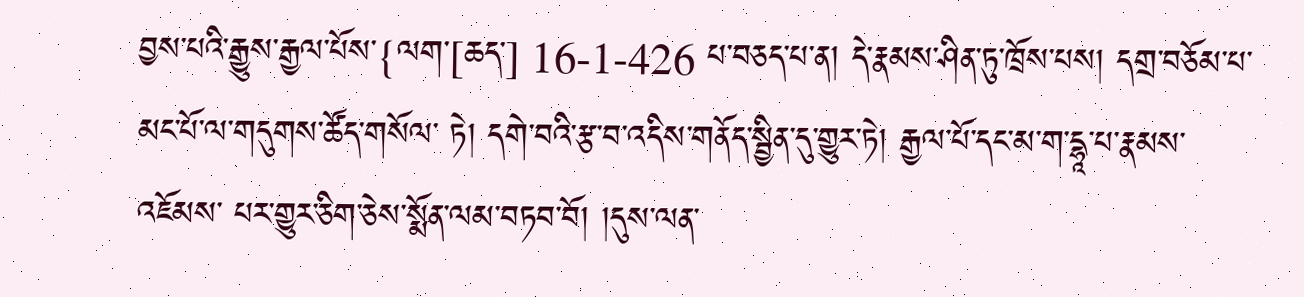བྱས་པའི་རྒྱུས་རྒྱལ་པོས་{ལག་[ཆད་] 16-1-426 པ་བཅད་པ་ན། དེ་རྣམས་ཤིན་ཏུ་ཁྲོས་པས། དགྲ་བཅོམ་པ་མང་པོ་ལ་གདུགས་ཚོད་གསོལ་ ཏེ། དགེ་བའི་རྩ་བ་འདིས་གནོད་སྦྱིན་དུ་གྱུར་ཏེ། རྒྱལ་པོ་དང་མ་ག་དྷཱ་པ་རྣམས་འཇོམས་ པར་གྱུར་ཅིག་ཅེས་སྨོན་ལམ་བཏབ་བོ། །དུས་ལན་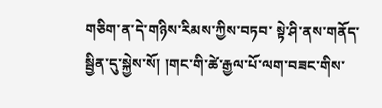གཅིག་ན་དེ་གཉིས་རིམས་ཀྱིས་བཏབ་ སྟེ་ཤི་ནས་གནོད་སྦྱིན་དུ་སྐྱེས་སོ། །གང་གི་ཚེ་རྒྱལ་པོ་ལག་བཟང་གིས་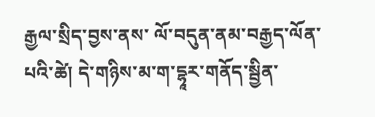རྒྱལ་སྲིད་བྱས་ནས་ ལོ་བདུན་ནམ་བརྒྱད་ལོན་པའི་ཚེ། དེ་གཉིས་མ་ག་དྷཱར་གནོད་སྦྱིན་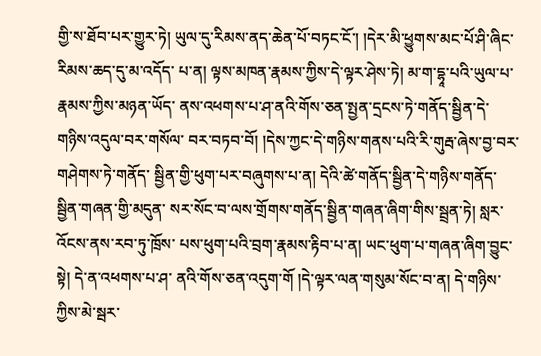གྱི་ས་ཐོབ་པར་གྱུར་ཏེ། ཡུལ་དུ་རིམས་ནད་ཆེན་པོ་བཏང་ངོ་། །དེར་མི་ཕྱུགས་མང་པོ་ཤི་ཞིང་རིམས་ཆད་དུ་མ་འདོད་ པ་ན། ལྟས་མཁན་རྣམས་ཀྱིས་དེ་ལྟར་ཤེས་ཏེ། མ་ག་དྷཱ་པའི་ཡུལ་པ་རྣམས་ཀྱིས་མཉན་ཡོད་ ནས་འཕགས་པ་ཤ་ནའི་གོས་ཅན་སྤྱན་དྲངས་ཏེ་གནོད་སྦྱིན་དེ་གཉིས་འདུལ་བར་གསོལ་ བར་བཏབ་བོ། །དེས་ཀྱང་དེ་གཉིས་གནས་པའི་རི་གུརྦ་ཞེས་བྱ་བར་གཤེགས་ཏེ་གནོད་ སྦྱིན་གྱི་ཕུག་པར་བཞུགས་པ་ན། དེའི་ཚེ་གནོད་སྦྱིན་དེ་གཉིས་གནོད་སྦྱིན་གཞན་གྱི་མདུན་ སར་སོང་བ་ལས་གྲོགས་གནོད་སྦྱིན་གཞན་ཞིག་གིས་སྦྲན་ཏེ། སླར་འོངས་ནས་རབ་ཏུ་ཁྲོས་ པས་ཕུག་པའི་བྲག་རྣམས་རྟིབ་པ་ན། ཡང་ཕུག་པ་གཞན་ཞིག་བྱུང་སྟེ། དེ་ན་འཕགས་པ་ཤ་ ནའི་གོས་ཅན་འདུག་གོ །དེ་ལྟར་ལན་གསུམ་སོང་བ་ན། དེ་གཉིས་ཀྱིས་མེ་སྦར་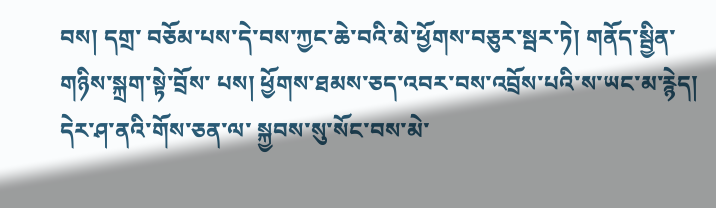བས། དགྲ་ བཅོམ་པས་དེ་བས་ཀྱང་ཆེ་བའི་མེ་ཕྱོགས་བཅུར་སྦར་ཏེ། གནོད་སྦྱིན་གཉིས་སྐྲག་སྟེ་བྲོས་ པས། ཕྱོགས་ཐམས་ཅད་འབར་བས་འབྲོས་པའི་ས་ཡང་མ་རྙེད། དེར་ཤ་ནའི་གོས་ཅན་ལ་ སྐྱབས་སུ་སོང་བས་མེ་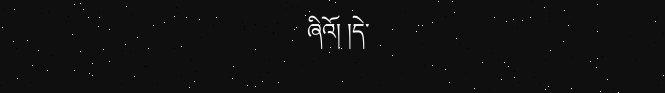ཞིའོ། །དེ་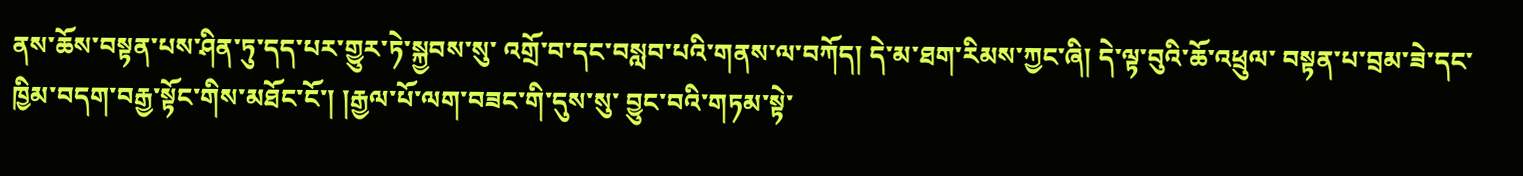ནས་ཆོས་བསྟན་པས་ཤིན་ཏུ་དད་པར་གྱུར་ཏེ་སྐྱབས་སུ་ འགྲོ་བ་དང་བསླབ་པའི་གནས་ལ་བཀོད། དེ་མ་ཐག་རིམས་ཀྱང་ཞི། དེ་ལྟ་བུའི་ཆོ་འཕྲུལ་ བསྟན་པ་བྲམ་ཟེ་དང་ཁྱིམ་བདག་བརྒྱ་སྟོང་གིས་མཐོང་ངོ་། །རྒྱལ་པོ་ལག་བཟང་གི་དུས་སུ་ བྱུང་བའི་གཏམ་སྟེ་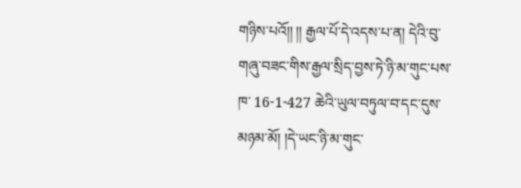གཉིས་པའོ།། །། རྒྱལ་པོ་དེ་འདས་པ་ན། དེའི་བུ་གཞུ་བཟང་གིས་རྒྱལ་སྲིད་བྱས་ཏེ་ཉི་མ་གུང་པས་ཁ་ 16-1-427 ཆེའི་ཡུལ་བཏུལ་བ་དང་དུས་མཉམ་མོ། །དེ་ཡང་ཉི་མ་གུང་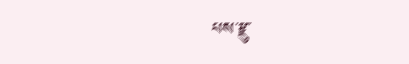པས་རྫུ་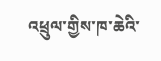འཕྲུལ་གྱིས་ཁ་ཆེའི་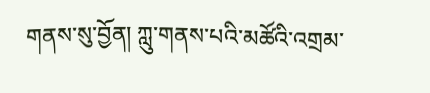གནས་སུ་བྱོན། ཀླུ་གནས་པའི་མཚོའི་འགྲམ་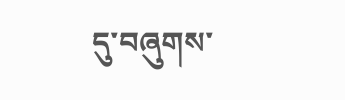དུ་བཞུགས་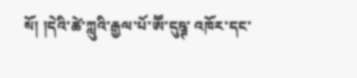སོ། །དེའི་ཚེ་ཀླུའི་རྒྱལ་པོ་ཨཽ་དུཥྚ་ འཁོར་དང་